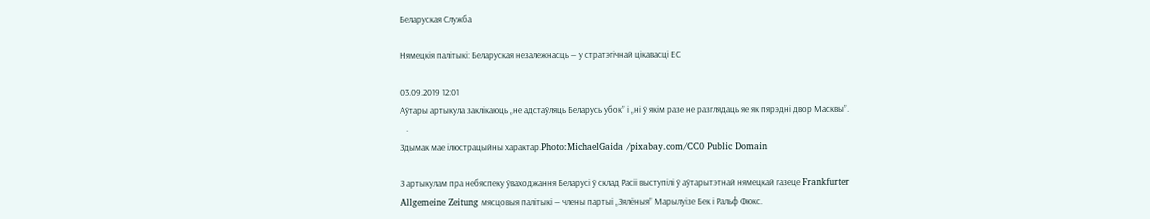Беларуская Служба

Нямецкія палітыкі: Беларуская незалежнасць — у стратэгічнай цікавасці ЕС

03.09.2019 12:01
Аўтары артыкула заклікаюць „не адстаўляць Беларусь убок” і „ні ў якім разе не разглядаць яе як пярэдні двор Масквы”.
   .
Здымак мае ілюстрацыйны характар.Photo:MichaelGaida /pixabay.com/CC0 Public Domain

З артыкулам пра небяспеку ўваходжання Беларусі ў склад Расіі выступілі ў аўтарытэтнай нямецкай газеце Frankfurter Allgemeine Zeitung мясцовыя палітыкі — члены партыі „Зялёныя” Марылуізе Бек і Ральф Фюкс.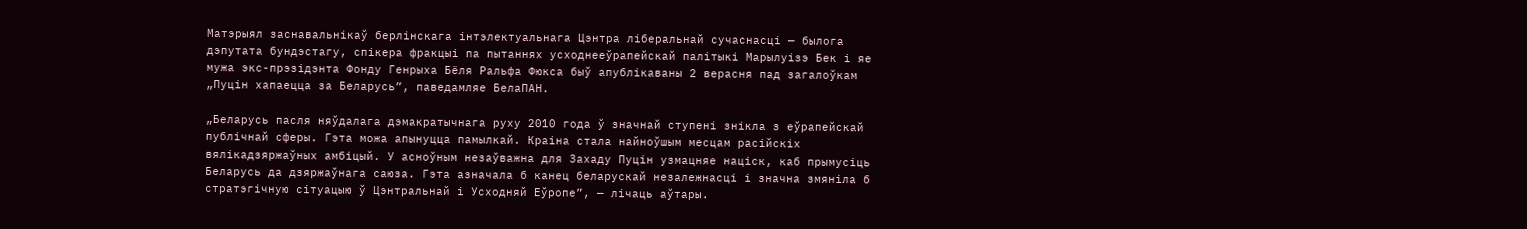Матэрыял заснавальнікаў берлінскага інтэлектуальнага Цэнтра ліберальнай сучаснасці — былога дэпутата бундэстагу, спікера фракцыі па пытаннях усходнееўрапейскай палітыкі Марылуізэ Бек і яе мужа экс-прэзідэнта Фонду Генрыха Бёля Ральфа Фюкса быў апублікаваны 2 верасня пад загалоўкам „Пуцін хапаецца за Беларусь”, паведамляе БелаПАН.

„Беларусь пасля няўдалага дэмакратычнага руху 2010 года ў значнай ступені знікла з еўрапейскай публічнай сферы. Гэта можа апынуцца памылкай. Краіна стала найноўшым месцам расійскіх вялікадзяржаўных амбіцый. У асноўным незаўважна для Захаду Пуцін узмацняе націск, каб прымусіць Беларусь да дзяржаўнага саюза. Гэта азначала б канец беларускай незалежнасці і значна змяніла б стратэгічную сітуацыю ў Цэнтральнай і Усходняй Еўропе”, — лічаць аўтары.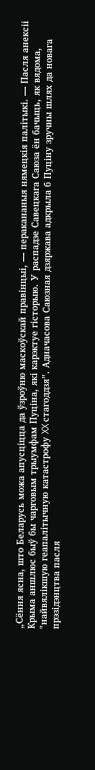„Сёння ясна, што Беларусь можа апусціцца да ўзроўню маскоўскай правінцыі, — перакананыя нямецкія палітыкі. — Пасля анексіі Крыма аншлюс быў бы чарговым трыумфам Пуціна, які карэктуе гісторыю. У распадзе Савецкага Саюза ён бачыць, як вядома, "найвялікшую геапалітычную катастрофу XX стагоддзя”. Адначасова Саюзная дзяржава адкрыла б Пуціну зручны шлях да новага прэзідэнцтва пасля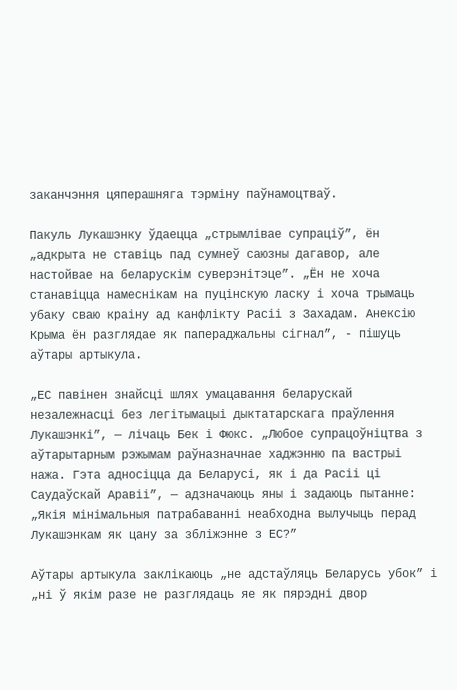заканчэння цяперашняга тэрміну паўнамоцтваў.

Пакуль Лукашэнку ўдаецца „стрымлівае супраціў”, ён „адкрыта не ставіць пад сумнеў саюзны дагавор, але настойвае на беларускім суверэнітэце”. „Ён не хоча станавіцца намеснікам на пуцінскую ласку і хоча трымаць убаку сваю краіну ад канфлікту Расіі з Захадам. Анексію Крыма ён разглядае як папераджальны сігнал”, - пішуць аўтары артыкула.

„ЕС павінен знайсці шлях умацавання беларускай незалежнасці без легітымацыі дыктатарскага праўлення Лукашэнкі”, — лічаць Бек і Фюкс. „Любое супрацоўніцтва з аўтарытарным рэжымам раўназначнае хаджэнню па вастрыі нажа. Гэта адносіцца да Беларусі, як і да Расіі ці Саудаўскай Аравіі”, — адзначаюць яны і задаюць пытанне: „Якія мінімальныя патрабаванні неабходна вылучыць перад Лукашэнкам як цану за збліжэнне з ЕС?”

Аўтары артыкула заклікаюць „не адстаўляць Беларусь убок” і „ні ў якім разе не разглядаць яе як пярэдні двор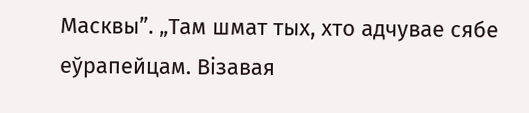Масквы”. „Там шмат тых, хто адчувае сябе еўрапейцам. Візавая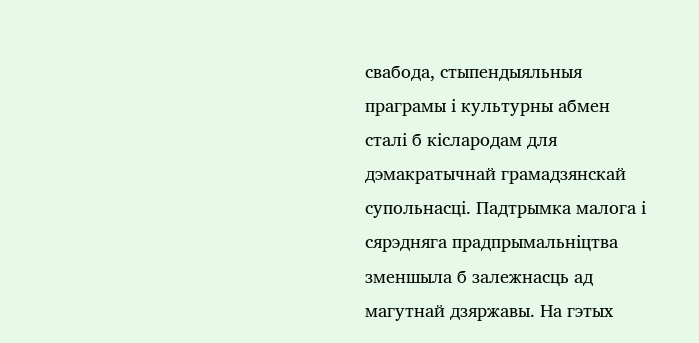свабода, стыпендыяльныя праграмы і культурны абмен сталі б кіслародам для дэмакратычнай грамадзянскай супольнасці. Падтрымка малога і сярэдняга прадпрымальніцтва зменшыла б залежнасць ад магутнай дзяржавы. На гэтых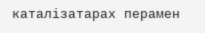каталізатарах перамен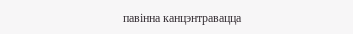павінна канцэнтравацца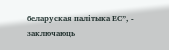беларуская палітыка ЕС”, - заключаюць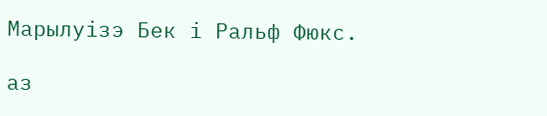Марылуізэ Бек і Ральф Фюкс.

аз